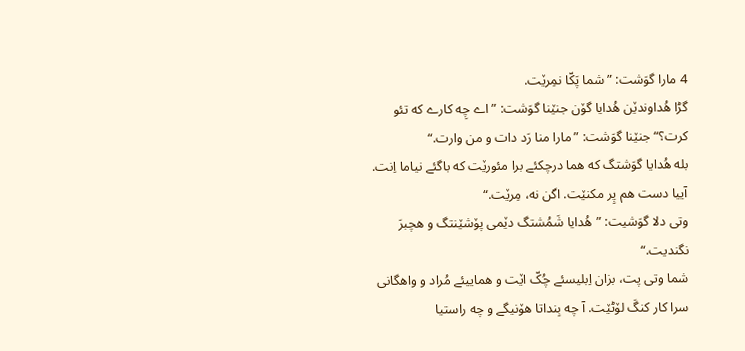4 مارا گوَشت: ”شما پَکّا نمِرێت.
گڑا هُداوندێن هُدایا گۆن جنێنا گوَشت: ”اے چِه کارے که تئو کرت؟“ جنێنا گوَشت: ”مارا منا رَد دات و من وارت.“
بله هُدایا گوَشتگ که هما درچکئے برا مئورێت که باگئے نیاما اِنت. آییا دست هم پِر مکنێت. اگن نه، مِرێت.“
وتی دلا گوَشیت: ”هُدایا شَمُشتگ دێمی پۆشێنتگ و هچبرَ نگندیت.“
شما وتی پت، بزان اِبلیسئے چُکّ اێت و هماییئے مُراد و واهگانی سرا کار کنگَ لۆٹێت. آ چه بِنداتا هۆنیگے و چه راستیا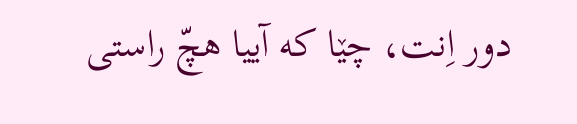دور اِنت، چێا که آییا هچّ راستی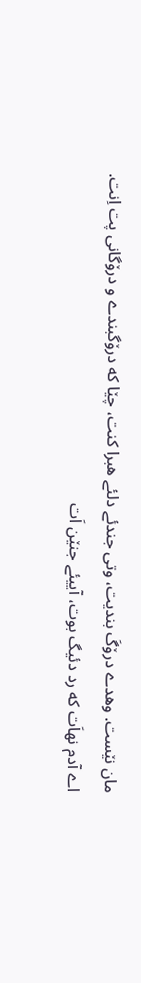مان نێست. وهدے درۆگَ بندیت، وتی جندئے دلئے هبرا کنت، چێا که درۆگبندے و درۆگانی پت اِنت.
اے آدم نهاَت که رد دئیگ بوت، آییئے جنێن اَت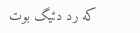که رد دئیگ بوت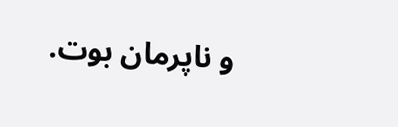و ناپرمان بوت.